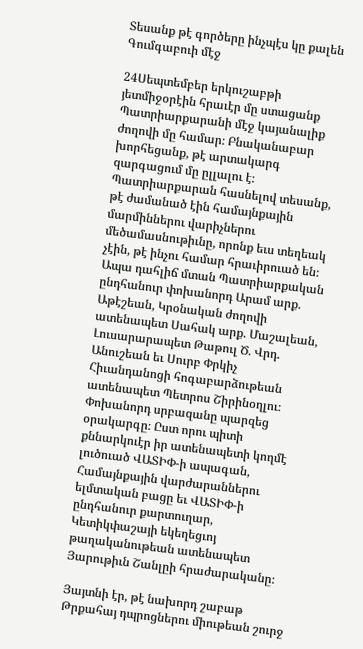Տեսանք թէ գործերը ինչպէս կը քալեն Գումգաբուի մէջ

24Սեպտեմբեր երկուշաբթի յետմիջօրէին հրաւէր մը ստացանք Պատրիարքարանի մէջ կայանալիք ժողովի մը համար։ Բնականաբար խորհեցանք, թէ արտակարգ զարգացում մը ըլլալու է։ Պատրիարքարան հասնելով տեսանք, թէ ժամանած էին համայնքային մարմիններու վարիչներու մեծամասնութիւնը, որոնք եւս տեղեակ չէին, թէ ինչու համար հրաւիրուած են։ Ապա դահլիճ մտան Պատրիարքական ընդհանուր փոխանորդ Արամ արք. Աթէշեան, Կրօնական ժողովի ատենապետ Սահակ արք. Մաշալեան, Լուսարարապետ Թաթուլ Ծ. Վրդ. Անուշեան եւ Սուրբ Փրկիչ Հիւանդանոցի հոգաբարձութեան ատենապետ Պետրոս Շիրինօղլու։ Փոխանորդ սրբազանը պարզեց օրակարգը։ Ըստ որու պիտի քննարկուէր իր ատենապետի կողմէ լուծուած ՎԱՏԻՓ-ի ապագան, Համայնքային վարժարաններու ելմտական բացը եւ ՎԱՏԻՓ-ի ընդհանուր քարտուղար, Կետիկփաշայի եկեղեցւոյ թաղականութեան ատենապետ Յարութիւն Շանլըի հրաժարականը։

Յայտնի էր, թէ նախորդ շաբաթ Թրքահայ դպրոցներու միութեան շուրջ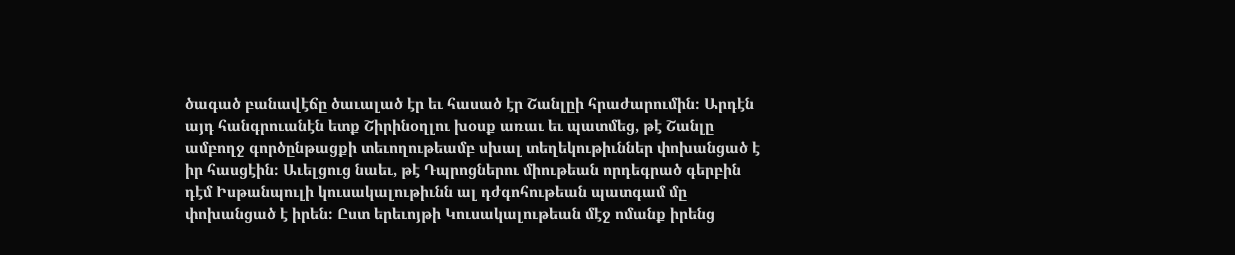ծագած բանավէճը ծաւալած էր եւ հասած էր Շանլըի հրաժարումին։ Արդէն այդ հանգրուանէն ետք Շիրինօղլու խօսք առաւ եւ պատմեց, թէ Շանլը ամբողջ գործընթացքի տեւողութեամբ սխալ տեղեկութիւններ փոխանցած է իր հասցէին։ Աւելցուց նաեւ, թէ Դպրոցներու միութեան որդեգրած գերբին դէմ Իսթանպուլի կուսակալութիւնն ալ դժգոհութեան պատգամ մը փոխանցած է իրեն։ Ըստ երեւոյթի Կուսակալութեան մէջ ոմանք իրենց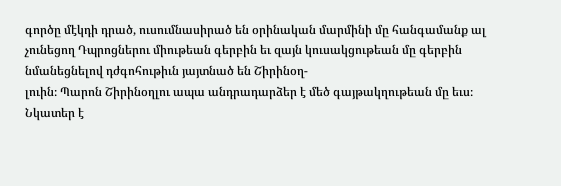գործը մէկդի դրած, ուսումնասիրած են օրինական մարմինի մը հանգամանք ալ չունեցող Դպրոցներու միութեան գերբին եւ զայն կուսակցութեան մը գերբին նմանեցնելով դժգոհութիւն յայտնած են Շիրինօղ-
լուին։ Պարոն Շիրինօղլու ապա անդրադարձեր է մեծ գայթակղութեան մը եւս։ Նկատեր է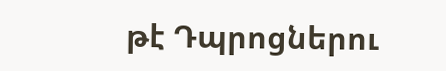թէ Դպրոցներու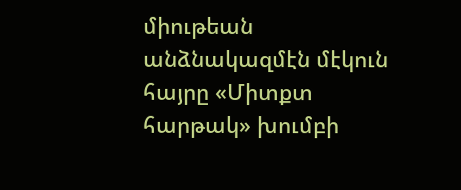միութեան անձնակազմէն մէկուն հայրը «Միտքտ հարթակ» խումբի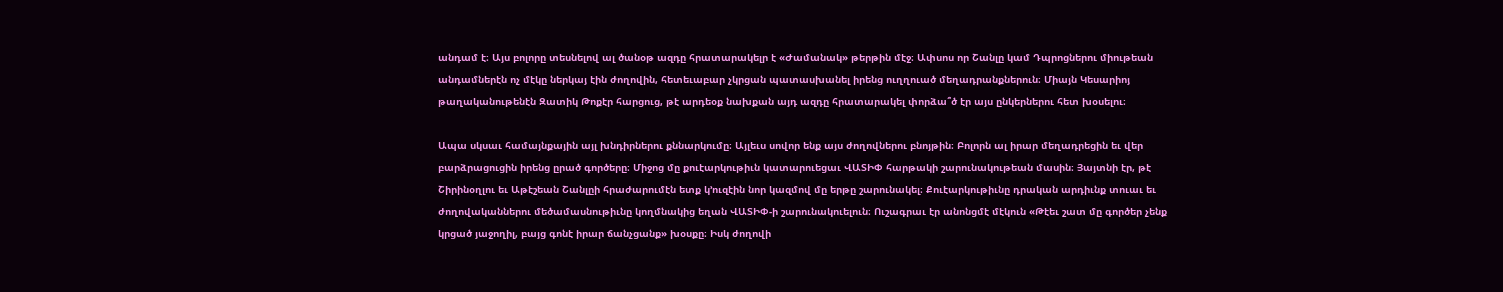անդամ է։ Այս բոլորը տեսնելով ալ ծանօթ ազդը հրատարակելր է «Ժամանակ» թերթին մէջ։ Ափսոս որ Շանլը կամ Դպրոցներու միութեան անդամներէն ոչ մէկը ներկայ էին ժողովին, հետեւաբար չկրցան պատասխանել իրենց ուղղուած մեղադրանքներուն։ Միայն Կեսարիոյ թաղականութենէն Զատիկ Թոքէր հարցուց, թէ արդեօք նախքան այդ ազդը հրատարակել փորձա՞ծ էր այս ընկերներու հետ խօսելու։

Ապա սկսաւ համայնքային այլ խնդիրներու քննարկումը։ Այլեւս սովոր ենք այս ժողովներու բնոյթին։ Բոլորն ալ իրար մեղադրեցին եւ վեր բարձրացուցին իրենց ըրած գործերը։ Միջոց մը քուէարկութիւն կատարուեցաւ ՎԱՏԻՓ հարթակի շարունակութեան մասին։ Յայտնի էր, թէ Շիրինօղլու եւ Աթէշեան Շանլըի հրաժարումէն ետք կ՚ուզէին նոր կազմով մը երթը շարունակել։ Քուէարկութիւնը դրական արդիւնք տուաւ եւ ժողովականներու մեծամասնութիւնը կողմնակից եղան ՎԱՏԻՓ-ի շարունակուելուն։ Ուշագրաւ էր անոնցմէ մէկուն «Թէեւ շատ մը գործեր չենք կրցած յաջողիլ, բայց գոնէ իրար ճանչցանք» խօսքը։ Իսկ ժողովի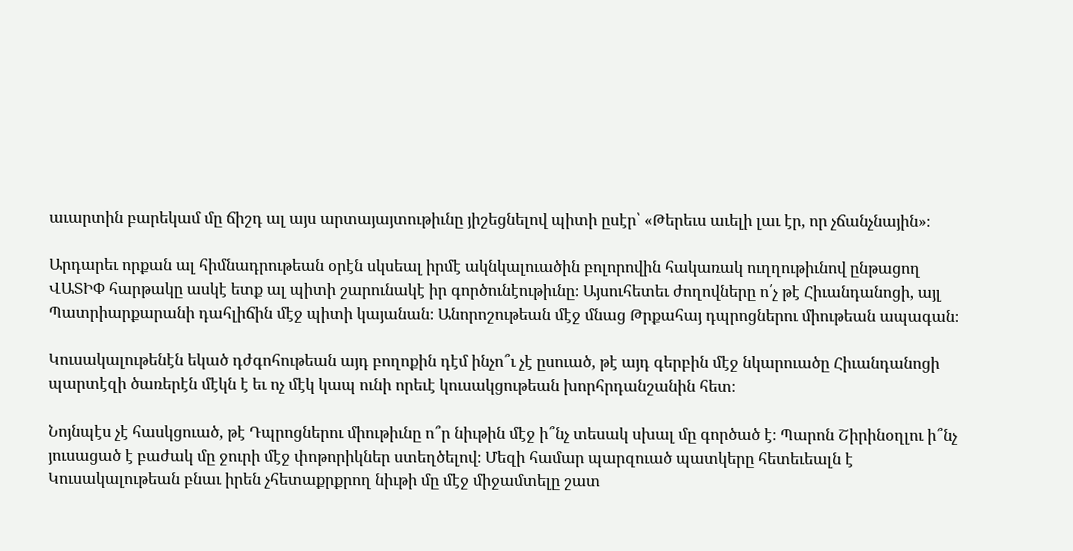աւարտին բարեկամ մը ճիշդ ալ այս արտայայտութիւնը յիշեցնելով պիտի ըսէր՝ «Թերեւս աւելի լաւ էր, որ չճանչնային»։

Արդարեւ որքան ալ հիմնադրութեան օրէն սկսեալ իրմէ ակնկալուածին բոլորովին հակառակ ուղղութիւնով ընթացող ՎԱՏԻՓ հարթակը ասկէ ետք ալ պիտի շարունակէ իր գործունէութիւնը։ Այսուհետեւ ժողովները ո՛չ թէ Հիւանդանոցի, այլ Պատրիարքարանի դահլիճին մէջ պիտի կայանան։ Անորոշութեան մէջ մնաց Թրքահայ դպրոցներու միութեան ապագան։

Կուսակալութենէն եկած դժգոհութեան այդ բողոքին դէմ ինչո՞ւ չէ ըսուած, թէ այդ գերբին մէջ նկարուածը Հիւանդանոցի պարտէզի ծառերէն մէկն է եւ ոչ մէկ կապ ունի որեւէ կուսակցութեան խորհրդանշանին հետ։

Նոյնպէս չէ հասկցուած, թէ Դպրոցներու միութիւնը ո՞ր նիւթին մէջ ի՞նչ տեսակ սխալ մը գործած է։ Պարոն Շիրինօղլու ի՞նչ յուսացած է բաժակ մը ջուրի մէջ փոթորիկներ ստեղծելով։ Մեզի համար պարզուած պատկերը հետեւեալն է Կուսակալութեան բնաւ իրեն չհետաքրքրող նիւթի մը մէջ միջամտելը շատ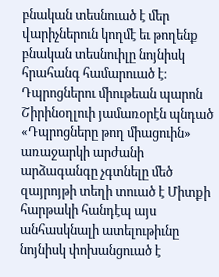բնական տեսնուած է մեր վարիչներուն կողմէ եւ թողենք բնական տեսնուիլը նոյնիսկ հրահանգ համարուած է։ Դպրոցներու միութեան պարոն Շիրինօղլուի յամառօրէն պնդած «Դպրոցները թող միացուին» առաջարկի արժանի արձագանգը չգտնելը մեծ զայրոյթի տեղի տուած է Միտքի հարթակի հանդէպ այս անհասկնալի ատելութիւնը նոյնիսկ փոխանցուած է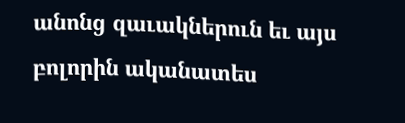անոնց զաւակներուն եւ այս բոլորին ականատես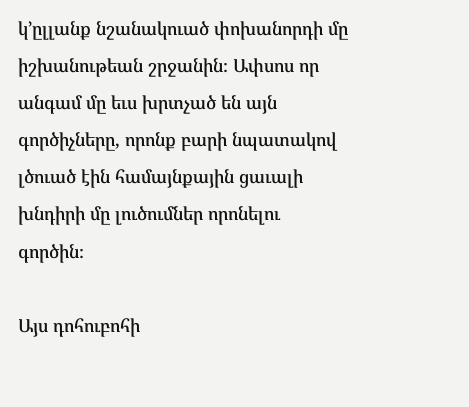կ՚ըլլանք նշանակուած փոխանորդի մը իշխանութեան շրջանին։ Ափսոս որ անգամ մը եւս խրտչած են այն գործիչները, որոնք բարի նպատակով լծուած էին համայնքային ցաւալի խնդիրի մը լուծումներ որոնելու գործին։

Այս դոհուբոհի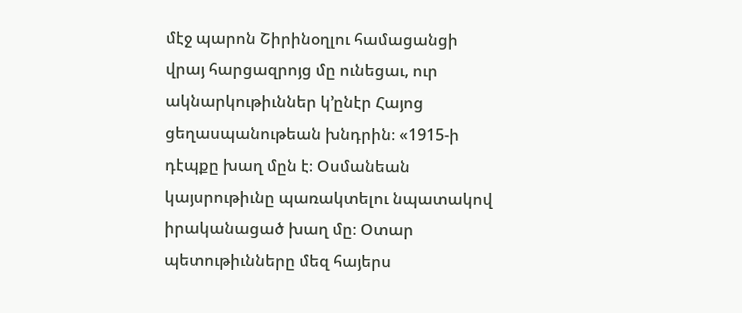մէջ պարոն Շիրինօղլու համացանցի վրայ հարցազրոյց մը ունեցաւ, ուր ակնարկութիւններ կ՚ընէր Հայոց ցեղասպանութեան խնդրին։ «1915-ի դէպքը խաղ մըն է։ Օսմանեան կայսրութիւնը պառակտելու նպատակով իրականացած խաղ մը։ Օտար պետութիւնները մեզ հայերս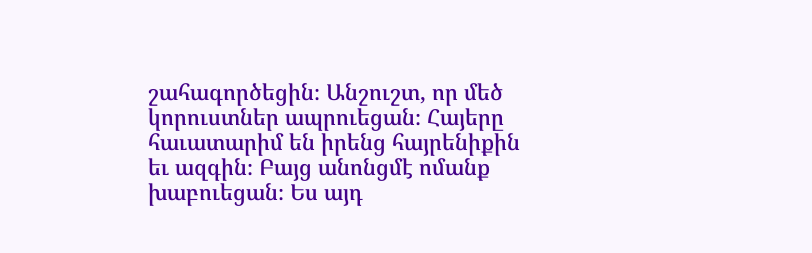շահագործեցին։ Անշուշտ, որ մեծ կորուստներ ապրուեցան։ Հայերը հաւատարիմ են իրենց հայրենիքին եւ ազգին։ Բայց անոնցմէ ոմանք խաբուեցան։ Ես այդ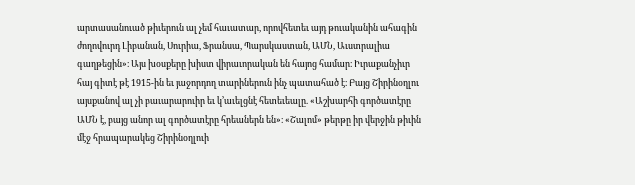արտասանուած թիւերուն ալ չեմ հաւատար, որովհետեւ այդ թուականին ահագին ժողովուրդ Լիբանան, Սուրիա, Ֆրանսա, Պարսկաստան, ԱՄՆ, Աւստրալիա գաղթեցին»։ Այս խօսքերը խիստ վիրաւորական են հայոց համար։ Իւրաքանչիւր հայ գիտէ թէ 1915-ին եւ յաջորդող տարիներուն ինչ պատահած է։ Բայց Շիրինօղլու այսքանով ալ չի բաւարարուիր եւ կ՚աւելցնէ հետեւեալը. «Աշխարհի գործատէրը ԱՄՆ է, բայց անոր ալ գործատէրը հրեաներն են»։ «Շալոմ» թերթը իր վերջին թիւին մէջ հրապարակեց Շիրինօղլուի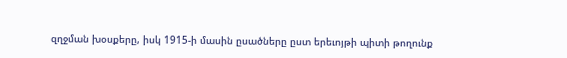զղջման խօսքերը, իսկ 1915-ի մասին ըսածները ըստ երեւոյթի պիտի թողունք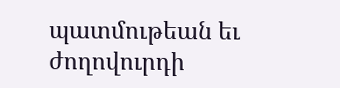պատմութեան եւ ժողովուրդի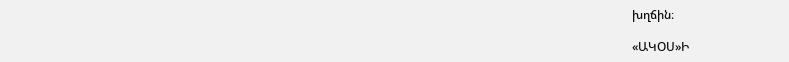խղճին։

«ԱԿՕՍ»Ի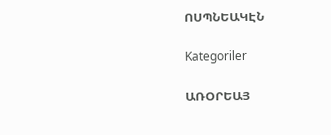ՈՍՊՆԵԱԿԷՆ

Kategoriler

ԱՌՕՐԵԱՅ